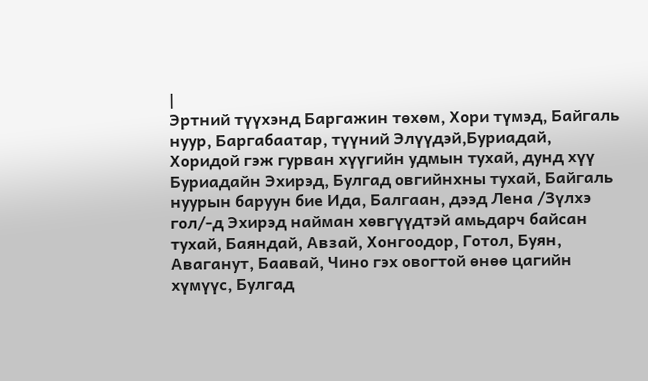|
Эртний түүхэнд Баргажин төхөм, Хори түмэд, Байгаль нуур, Баргабаатар, түүний Элүүдэй,Буриадай, Хоридой гэж гурван хүүгийн удмын тухай, дунд хүү Буриадайн Эхирэд, Булгад овгийнхны тухай, Байгаль нуурын баруун бие Ида, Балгаан, дээд Лена /Зүлхэ гол/-д Эхирэд найман хөвгүүдтэй амьдарч байсан тухай, Баяндай, Авзай, Хонгоодор, Готол, Буян, Аваганут, Баавай, Чино гэх овогтой өнөө цагийн хүмүүс, Булгад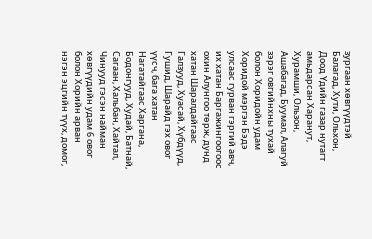зургаан хөвгүүдтэй Балагад, Хути, Ольхон, Доод Үдийн газар нутагт амьдарсан Харанут, Хурамши, Ользон, Ашабагад, Буумал, Алагуй зэрэг овгийнхны тухай болон Хоридойн удам Хоридой мэргэн Бэдэ улсаас гурван гэргий авч, их хатан Баргажингоогоос охин Алунгоо төрж, дунд хатан Шаралдайгаас Галзууд, Хуасай, Хүбдүүд, Гушид, Шарайд гэх овог үүсч, бага хатан Нагатайгаас Харгана, Бодонгууд, Худай, Батнай, Сагаан, Хальбан, Хайтал, Чинууд гэсэн найман хөвгүүдийн удам 6 овог болон Хорийн арван нэгэн эцгийн түүх, домог,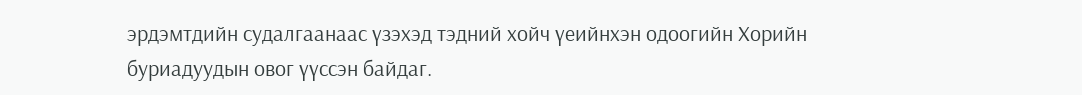эрдэмтдийн судалгаанаас үзэхэд тэдний хойч үеийнхэн одоогийн Хорийн буриадуудын овог үүссэн байдаг.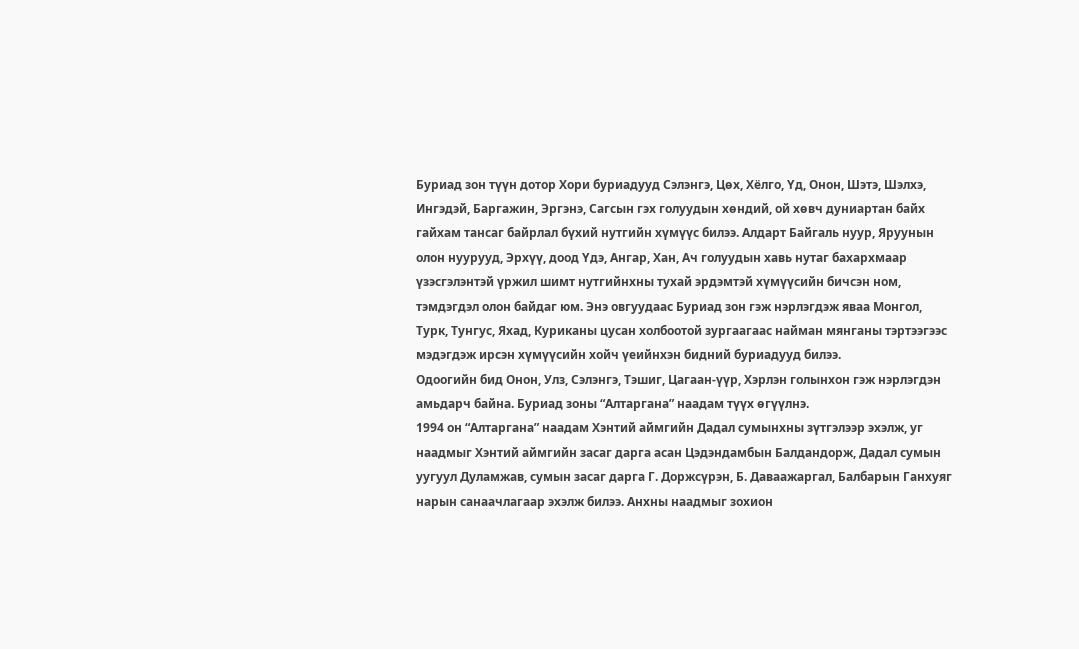Буриад зон түүн дотор Хори буриадууд Сэлэнгэ, Цөх, Хёлго, Үд, Онон, Шэтэ, Шэлхэ, Ингэдэй, Баргажин, Эргэнэ, Сагсын гэх голуудын хөндий, ой хөвч дуниартан байх гайхам тансаг байрлал бүхий нутгийн хүмүүс билээ. Алдарт Байгаль нуур, Яруунын олон нуурууд, Эрхүү, доод Үдэ, Ангар, Хан, Ач голуудын хавь нутаг бахархмаар үзэсгэлэнтэй үржил шимт нутгийнхны тухай эрдэмтэй хүмүүсийн бичсэн ном, тэмдэгдэл олон байдаг юм. Энэ овгуудаас Буриад зон гэж нэрлэгдэж яваа Монгол, Турк, Тунгус, Яхад, Куриканы цусан холбоотой зургаагаас найман мянганы тэртээгээс мэдэгдэж ирсэн хүмүүсийн хойч үеийнхэн бидний буриадууд билээ.
Одоогийн бид Онон, Улз, Сэлэнгэ, Тэшиг, Цагаан-үүр, Хэрлэн голынхон гэж нэрлэгдэн амьдарч байна. Буриад зоны “Алтаргана” наадам түүх өгүүлнэ.
1994 он “Алтаргана” наадам Хэнтий аймгийн Дадал сумынхны зүтгэлээр эхэлж, уг наадмыг Хэнтий аймгийн засаг дарга асан Цэдэндамбын Балдандорж, Дадал сумын уугуул Дуламжав, сумын засаг дарга Г. Доржсүрэн, Б. Даваажаргал, Балбарын Ганхуяг нарын санаачлагаар эхэлж билээ. Анхны наадмыг зохион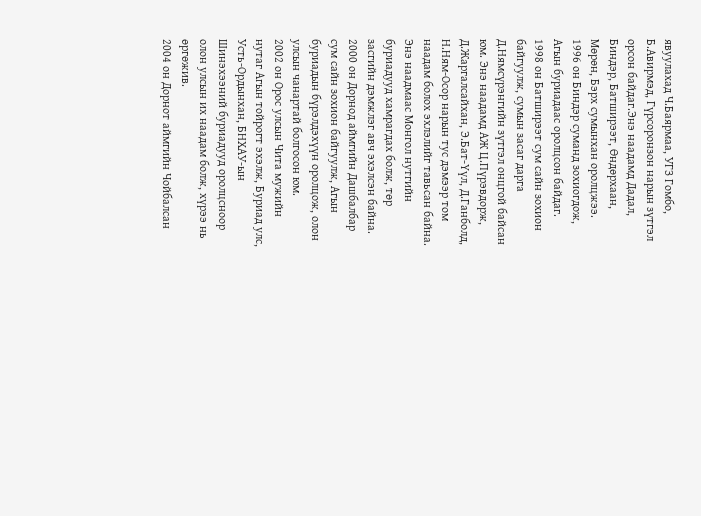явуулахад Ч.Баярмаа, УГЗ Гомбо, Б.Авирмэд, Гүрсоронзон нарын зүтгэл орсон байдаг.Энэ наадамд Дадал, Биндэр, Батширээт, Өндөрхаан, Мөрөн, Бэрх сумынхан оролцжээ.
1996 он Биндэр суманд зохиогдож, Агын буриадаас оролцсон байдаг.
1998 он Батширээт сум сайн зохион байгуулж, сумын засаг дарга Д.Нямсүрэнгийн зүтгэл онцгой байсан юм. Энэ наадамд АЖ Ц.Пүрэвдорж, Д.Жаргалсайхан, Э.Бат-Үүл, Д.Ганболд, Н.Ням-Осор нарын тус дэмээр том наадам болох эхлэлийг тавьсан байна. Энэ наадмаас Монгол нутгийн буриадууд хамрагдах болж, төр засгийн дэмжлэг авч эхэлсэн байна.
2000 он Дорнод аймгийн Дашбалбар сум сайн зохион байгуулж, Агын буриадын бүрэлдэхүүн оролцож, олон улсын чанартай болгосон юм.
2002 он Орос улсын Чита мужийн нутаг Агын тойрогт эхэлж, Буриад улс, Усть-Ордынхан, БНХАУ-ын Шинэхээний буриадууд оролцсноор олон улсын их наадам болж, хүрээ нь өргөжив.
2004 он Дорнот аймгийн Чойбалсан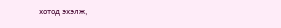хотод эхэлж,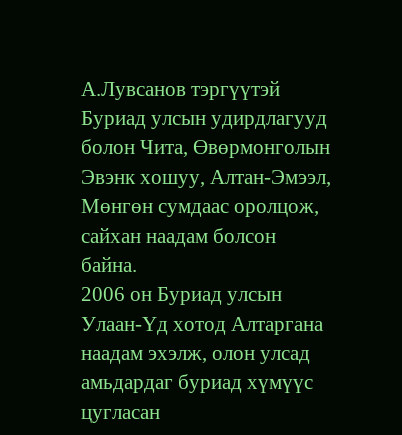А.Лувсанов тэргүүтэй Буриад улсын удирдлагууд болон Чита, Өвөрмонголын Эвэнк хошуу, Алтан-Эмээл, Мөнгөн сумдаас оролцож, сайхан наадам болсон байна.
2006 он Буриад улсын Улаан-Үд хотод Алтаргана наадам эхэлж, олон улсад амьдардаг буриад хүмүүс цугласан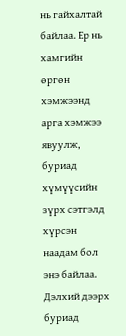нь гайхалтай байлаа. Ер нь хамгийн өргөн хэмжээнд арга хэмжээ явуулж, буриад хүмүүсийн зүрх сэтгэлд хүрсэн наадам бол энэ байлаа. Дэлхий дээрх буриад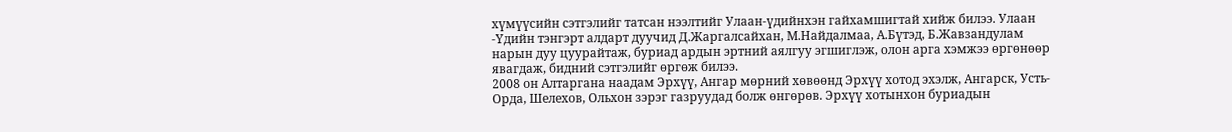хүмүүсийн сэтгэлийг татсан нээлтийг Улаан-үдийнхэн гайхамшигтай хийж билээ. Улаан -Үдийн тэнгэрт алдарт дуучид Д.Жаргалсайхан, М.Найдалмаа, А.Бүтэд, Б.Жавзандулам нарын дуу цуурайтаж, буриад ардын эртний аялгуу эгшиглэж, олон арга хэмжээ өргөнөөр явагдаж, бидний сэтгэлийг өргөж билээ.
2008 он Алтаргана наадам Эрхүү, Ангар мөрний хөвөөнд Эрхүү хотод эхэлж, Ангарск, Усть-Орда, Шелехов, Ольхон зэрэг газруудад болж өнгөрөв. Эрхүү хотынхон буриадын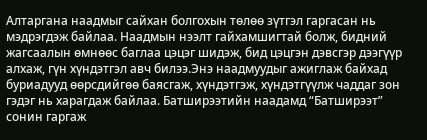Алтаргана наадмыг сайхан болгохын төлөө зүтгэл гаргасан нь мэдрэгдэж байлаа. Наадмын нээлт гайхамшигтай болж, бидний жагсаалын өмнөөс баглаа цэцэг шидэж, бид цэцгэн дэвсгэр дээгүүр алхаж, гүн хүндэтгэл авч билээ.Энэ наадмуудыг ажиглаж байхад буриадууд өөрсдийгөө баясгаж, хүндэтгэж, хүндэтгүүлж чаддаг зон гэдэг нь харагдаж байлаа. Батширээтийн наадамд “Батширээт” сонин гаргаж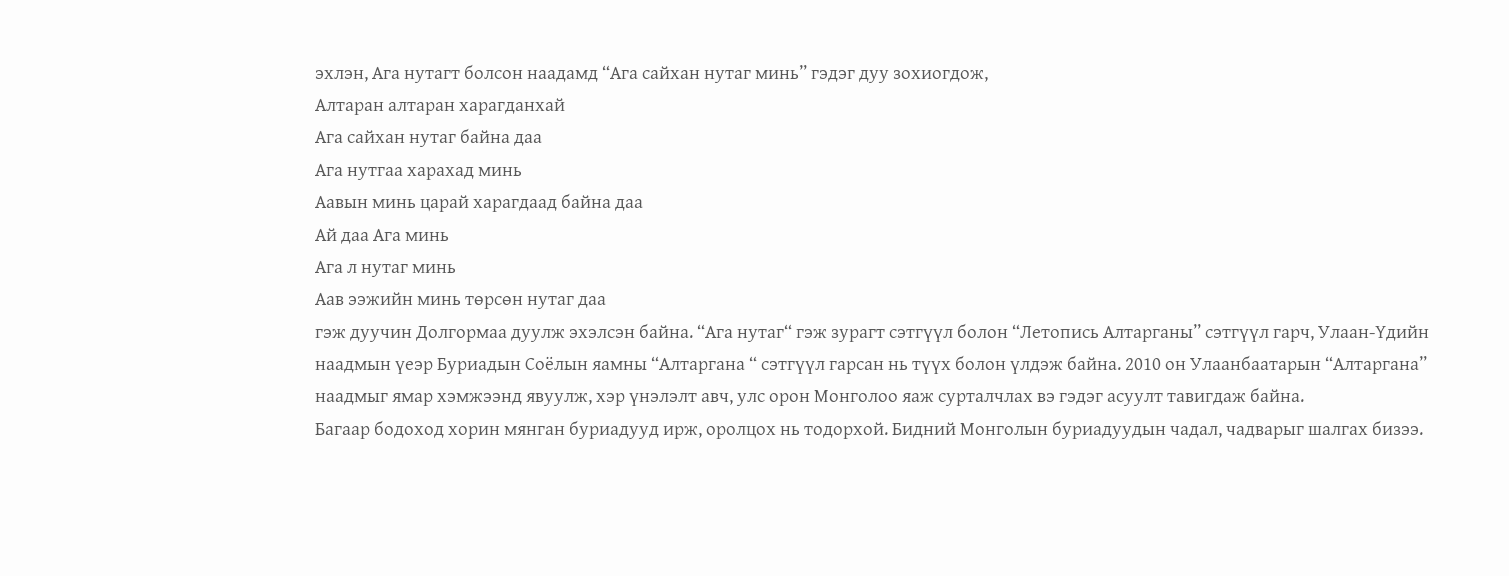эхлэн, Ага нутагт болсон наадамд “Ага сайхан нутаг минь” гэдэг дуу зохиогдож,
Алтаран алтаран харагданхай
Ага сайхан нутаг байна даа
Ага нутгаа харахад минь
Аавын минь царай харагдаад байна даа
Ай даа Ага минь
Ага л нутаг минь
Аав ээжийн минь төрсөн нутаг даа
гэж дуучин Долгормаа дуулж эхэлсэн байна. “Ага нутаг“ гэж зурагт сэтгүүл болон “Летопись Алтарганы” сэтгүүл гарч, Улаан-Үдийн наадмын үеэр Буриадын Соёлын яамны “Алтаргана “ сэтгүүл гарсан нь түүх болон үлдэж байна. 2010 он Улаанбаатарын “Алтаргана” наадмыг ямар хэмжээнд явуулж, хэр үнэлэлт авч, улс орон Монголоо яаж сурталчлах вэ гэдэг асуулт тавигдаж байна.
Багаар бодоход хорин мянган буриадууд ирж, оролцох нь тодорхой. Бидний Монголын буриадуудын чадал, чадварыг шалгах бизээ.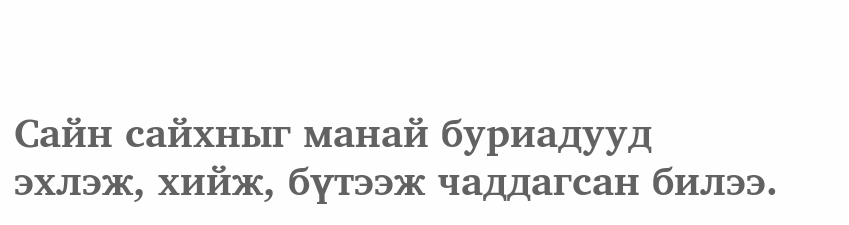Сайн сайхныг манай буриадууд эхлэж, хийж, бүтээж чаддагсан билээ.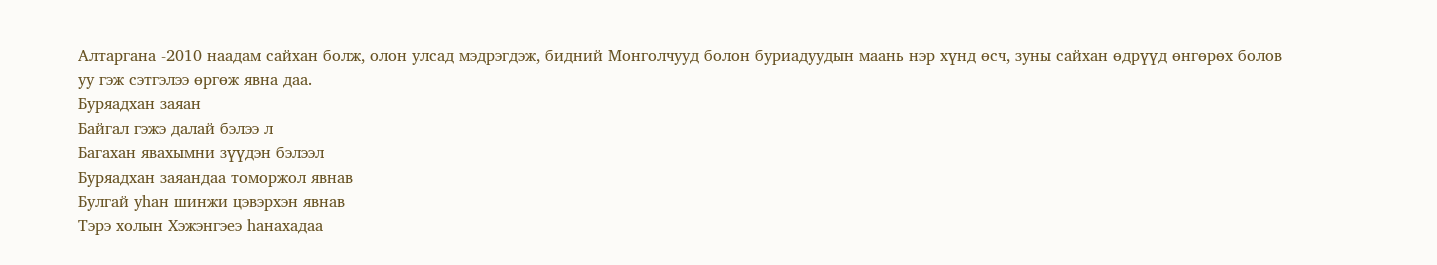Алтаргана -2010 наадам сайхан болж, олон улсад мэдрэгдэж, бидний Монголчууд болон буриадуудын маань нэр хүнд өсч, зуны сайхан өдрүүд өнгөрөх болов уу гэж сэтгэлээ өргөж явна даа.
Буряадхан заяан
Байгал гэжэ далай бэлээ л
Багахан явахымни зүүдэн бэлээл
Буряадхан заяандаа томоржол явнав
Булгай уhан шинжи цэвэрхэн явнав
Тэрэ холын Хэжэнгэеэ hанахадаа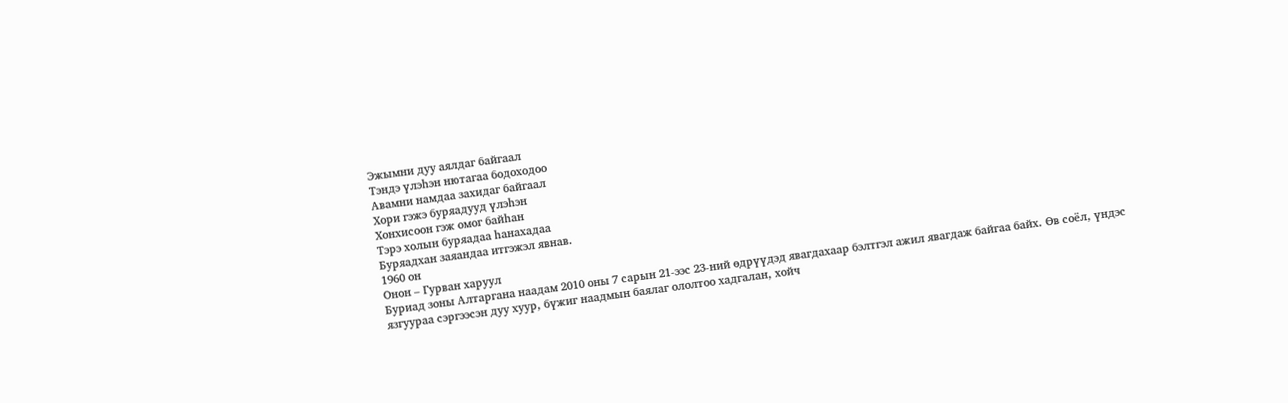Эжымни дуу аялдаг байгаал
Тэндэ үлэhэн нютагаа бодоходоо
Авамни намдаа захидаг байгаал
Хори гэжэ буряадууд үлэhэн
Хонхисоон гэж омог байhан
Тэрэ холын буряадаа hанахадаа
Буряадхан заяандаа итгэжэл явнав.
1960 он
Онон – Гурван харуул
Буриад зоны Алтаргана наадам 2010 оны 7 сарын 21-ээс 23-ний өдрүүдэд явагдахаар бэлтгэл ажил явагдаж байгаа байх. Өв соёл, үндэс язгуураа сэргээсэн дуу хуур, бүжиг наадмын баялаг ололтоо хадгалан, хойч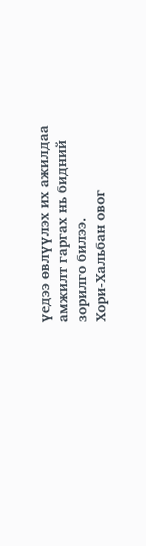үедээ өвлүүлэх их ажилдаа амжилт гаргах нь бидний зорилго билээ.
Хори-Хальбан овог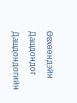Өвхөөндэйн Дашдондог
Дашдондогийн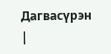Дагвасүрэн |